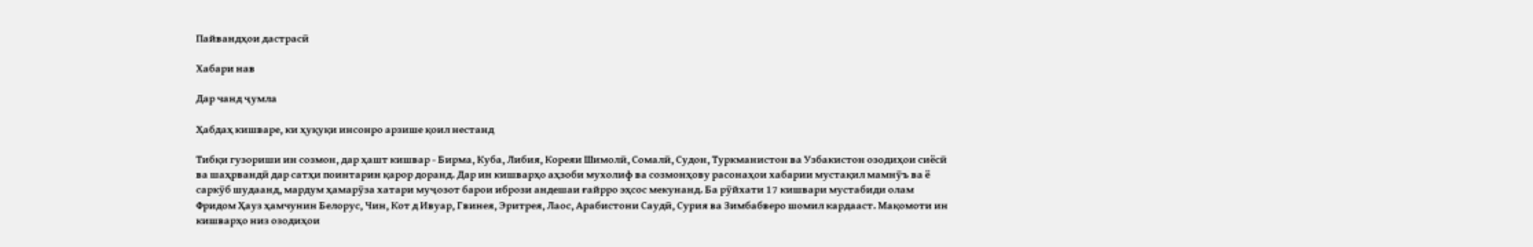Пайвандҳои дастрасӣ

Хабари нав

Дар чанд ҷумла

Ҳабдаҳ кишваре, ки ҳуқуқи инсонро арзише қоил нестанд

Тибқи гузориши ин созмон, дар ҳашт кишвар - Бирма, Куба, Либия, Кореяи Шимолӣ, Сомалӣ, Судон, Туркманистон ва Узбакистон озодиҳои сиёсӣ ва шаҳрвандӣ дар сатҳи поинтарин қарор доранд. Дар ин кишварҳо аҳзоби мухолиф ва созмонҳову расонаҳои хабарии мустақил мамнӯъ ва ё саркӯб шудаанд, мардум ҳамарӯза хатари муҷозот барои ибрози андешаи ғайрро эҳсос мекунанд. Ба рӯйхати 17 кишвари мустабиди олам Фридом Ҳауз ҳамчунин Белорус, Чин, Кот д Ивуар, Гвинея, Эритрея, Лаос, Арабистони Саудӣ, Сурия ва Зимбабверо шомил кардааст. Мақомоти ин кишварҳо низ озодиҳои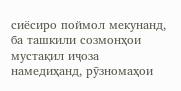сиёсиро поймол мекунанд, ба ташкили созмонҳои мустақил иҷоза намедиҳанд, рӯзномаҳои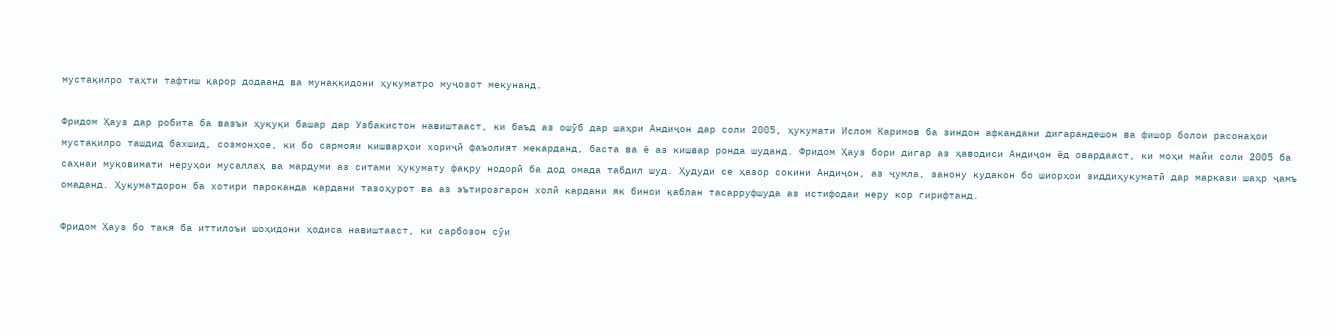мустақилро таҳти тафтиш қарор додаанд ва мунаққидони ҳукуматро муҷозот мекунанд.

Фридом Ҳауз дар робита ба вазъи ҳуқуқи башар дар Узбакистон навиштааст, ки баъд аз ошӯб дар шаҳри Андиҷон дар соли 2005, ҳукумати Ислом Каримов ба зиндон афкандани дигарандешон ва фишор болои расонаҳои мустақилро ташдид бахшид, созмонҳое, ки бо сармояи кишварҳои хориҷӣ фаъолият мекарданд, баста ва ё аз кишвар ронда шуданд. Фридом Ҳауз бори дигар аз ҳаводиси Андиҷон ёд овардааст, ки моҳи майи соли 2005 ба саҳнаи муқовимати неруҳои мусаллаҳ ва мардуми аз ситами ҳукумату фақру нодорӣ ба дод омада табдил шуд. Ҳудуди се ҳазор сокини Андиҷон, аз ҷумла, занону кудакон бо шиорҳои зиддиҳукуматӣ дар маркази шаҳр ҷамъ омаданд. Ҳукуматдорон ба хотири пароканда кардани тазоҳурот ва аз эътирозгарон холӣ кардани як бинои қаблан тасарруфшуда аз истифодаи неру кор гирифтанд.

Фридом Ҳауз бо такя ба иттилоъи шоҳидони ҳодиса навиштааст, ки сарбозон сӯи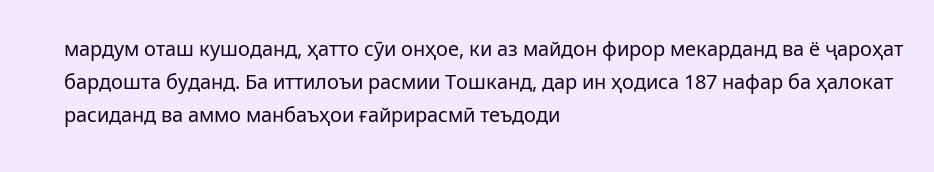мардум оташ кушоданд, ҳатто сӯи онҳое, ки аз майдон фирор мекарданд ва ё ҷароҳат бардошта буданд. Ба иттилоъи расмии Тошканд, дар ин ҳодиса 187 нафар ба ҳалокат расиданд ва аммо манбаъҳои ғайрирасмӣ теъдоди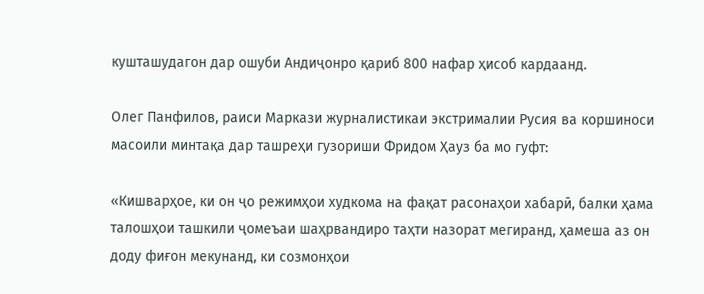кушташудагон дар ошуби Андиҷонро қариб 800 нафар ҳисоб кардаанд.

Олег Панфилов, раиси Маркази журналистикаи экстрималии Русия ва коршиноси масоили минтақа дар ташреҳи гузориши Фридом Ҳауз ба мо гуфт:

«Кишварҳое, ки он ҷо режимҳои худкома на фақат расонаҳои хабарӣ, балки ҳама талошҳои ташкили ҷомеъаи шаҳрвандиро таҳти назорат мегиранд, ҳамеша аз он доду фиғон мекунанд, ки созмонҳои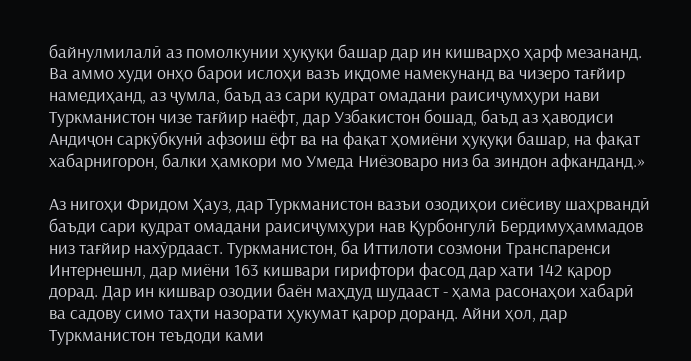байнулмилалӣ аз помолкунии ҳуқуқи башар дар ин кишварҳо ҳарф мезананд. Ва аммо худи онҳо барои ислоҳи вазъ иқдоме намекунанд ва чизеро тағйир намедиҳанд, аз ҷумла, баъд аз сари қудрат омадани раисиҷумҳури нави Туркманистон чизе тағйир наёфт, дар Узбакистон бошад, баъд аз ҳаводиси Андиҷон саркӯбкунӣ афзоиш ёфт ва на фақат ҳомиёни ҳуқуқи башар, на фақат хабарнигорон, балки ҳамкори мо Умеда Ниёзоваро низ ба зиндон афканданд.»

Аз нигоҳи Фридом Ҳауз, дар Туркманистон вазъи озодиҳои сиёсиву шаҳрвандӣ баъди сари қудрат омадани раисиҷумҳури нав Қурбонгулӣ Бердимуҳаммадов низ тағйир нахӯрдааст. Туркманистон, ба Иттилоти созмони Транспаренси Интернешнл, дар миёни 163 кишвари гирифтори фасод дар хати 142 қарор дорад. Дар ин кишвар озодии баён маҳдуд шудааст - ҳама расонаҳои хабарӣ ва садову симо таҳти назорати ҳукумат қарор доранд. Айни ҳол, дар Туркманистон теъдоди ками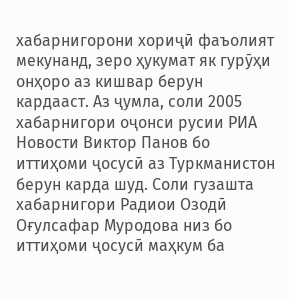хабарнигорони хориҷӣ фаъолият мекунанд, зеро ҳукумат як гурӯҳи онҳоро аз кишвар берун кардааст. Аз ҷумла, соли 2005 хабарнигори оҷонси русии РИА Новости Виктор Панов бо иттиҳоми ҷосусӣ аз Туркманистон берун карда шуд. Соли гузашта хабарнигори Радиои Озодӣ Оғулсафар Муродова низ бо иттиҳоми ҷосусӣ маҳкум ба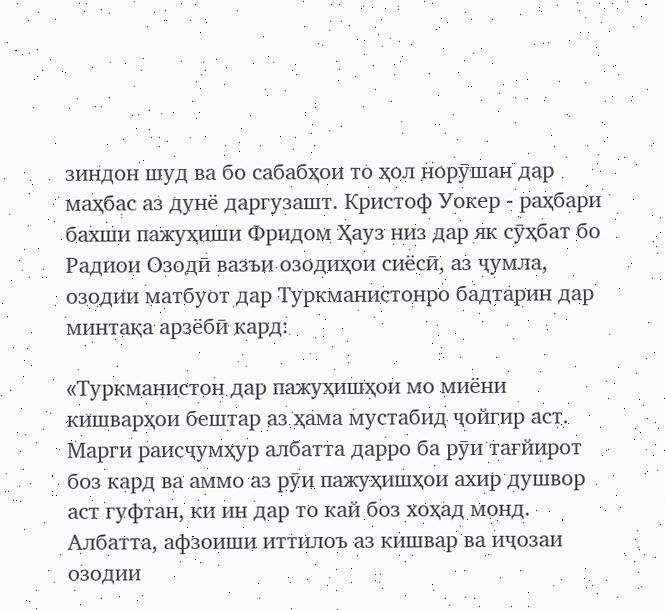зиндон шуд ва бо сабабҳои то ҳол норӯшан дар маҳбас аз дунё даргузашт. Кристоф Уокер - раҳбари бахши пажуҳиши Фридом Ҳауз низ дар як сӯҳбат бо Радиои Озодӣ вазъи озодиҳои сиёсӣ, аз ҷумла, озодии матбуот дар Туркманистонро бадтарин дар минтақа арзёбӣ кард:

«Туркманистон дар пажуҳишҳои мо миёни кишварҳои бештар аз ҳама мустабид ҷойгир аст. Марги раисҷумҳур албатта дарро ба рӯи тағйирот боз кард ва аммо аз рӯи пажуҳишҳои ахир душвор аст гуфтан, ки ин дар то кай боз хоҳад монд. Албатта, афзоиши иттилоъ аз кишвар ва иҷозаи озодии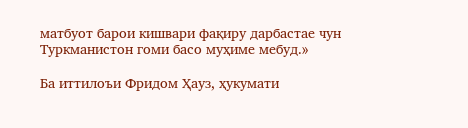матбуот барои кишвари фақиру дарбастае чун Туркманистон гоми басо муҳиме мебуд.»

Ба иттилоъи Фридом Ҳауз, ҳукумати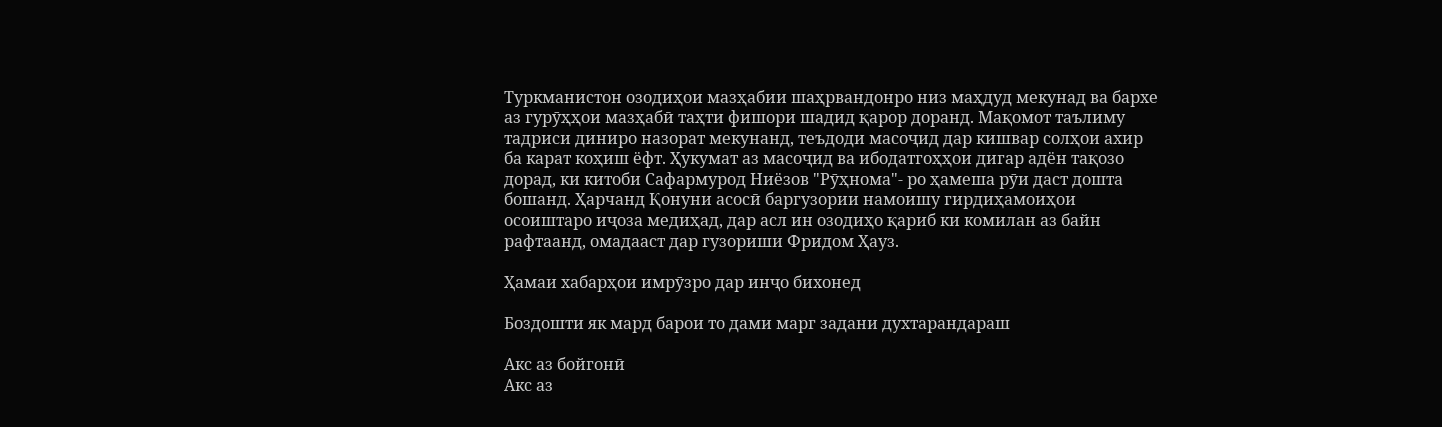Туркманистон озодиҳои мазҳабии шаҳрвандонро низ маҳдуд мекунад ва бархе аз гурӯҳҳои мазҳабӣ таҳти фишори шадид қарор доранд. Мақомот таълиму тадриси диниро назорат мекунанд, теъдоди масоҷид дар кишвар солҳои ахир ба карат коҳиш ёфт. Ҳукумат аз масоҷид ва ибодатгоҳҳои дигар адён тақозо дорад, ки китоби Сафармурод Ниёзов "Рӯҳнома"- ро ҳамеша рӯи даст дошта бошанд. Ҳарчанд Қонуни асосӣ баргузории намоишу гирдиҳамоиҳои осоиштаро иҷоза медиҳад, дар асл ин озодиҳо қариб ки комилан аз байн рафтаанд, омадааст дар гузориши Фридом Ҳауз.

Ҳамаи хабарҳои имрӯзро дар инҷо бихонед

Боздошти як мард барои то дами марг задани духтарандараш

Акс аз бойгонӣ
Акс аз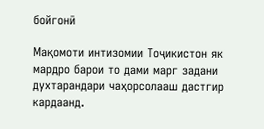бойгонӣ

Мақомоти интизомии Тоҷикистон як мардро барои то дами марг задани духтарандари чаҳорсолааш дастгир кардаанд.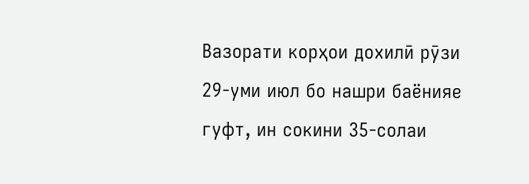Вазорати корҳои дохилӣ рӯзи 29-уми июл бо нашри баёнияе гуфт, ин сокини 35-солаи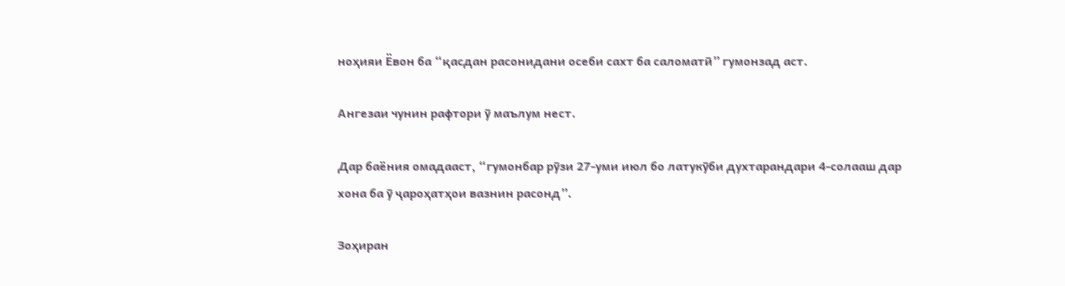ноҳияи Ёвон ба “қасдан расонидани осеби сахт ба саломатӣ” гумонзад аст.

Ангезаи чунин рафтори ӯ маълум нест.

Дар баёния омадааст, “гумонбар рӯзи 27-уми июл бо латукӯби духтарандари 4-солааш дар хона ба ӯ ҷароҳатҳои вазнин расонд”.

Зоҳиран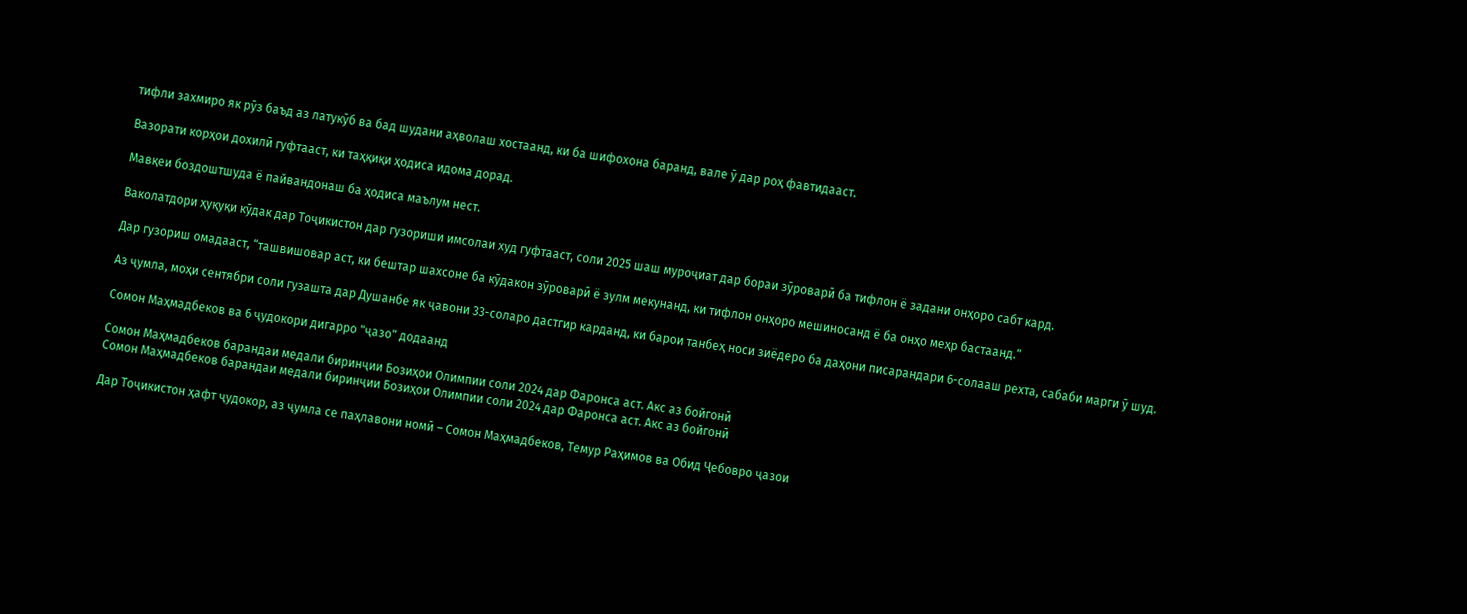тифли захмиро як рӯз баъд аз латукӯб ва бад шудани аҳволаш хостаанд, ки ба шифохона баранд, вале ӯ дар роҳ фавтидааст.

Вазорати корҳои дохилӣ гуфтааст, ки таҳқиқи ҳодиса идома дорад.

Мавқеи боздоштшуда ё пайвандонаш ба ҳодиса маълум нест.

Ваколатдори ҳуқуқи кӯдак дар Тоҷикистон дар гузориши имсолаи худ гуфтааст, соли 2025 шаш муроҷиат дар бораи зӯроварӣ ба тифлон ё задани онҳоро сабт кард.

Дар гузориш омадааст, “ташвишовар аст, ки бештар шахсоне ба кӯдакон зӯроварӣ ё зулм мекунанд, ки тифлон онҳоро мешиносанд ё ба онҳо меҳр бастаанд.”

Аз ҷумла, моҳи сентябри соли гузашта дар Душанбе як ҷавони 33-соларо дастгир карданд, ки барои танбеҳ носи зиёдеро ба даҳони писарандари 6-солааш рехта, сабаби марги ӯ шуд.

Сомон Маҳмадбеков ва 6 ҷудокори дигарро "ҷазо" додаанд

Сомон Маҳмадбеков барандаи медали биринҷии Бозиҳои Олимпии соли 2024 дар Фаронса аст. Акс аз бойгонӣ
Сомон Маҳмадбеков барандаи медали биринҷии Бозиҳои Олимпии соли 2024 дар Фаронса аст. Акс аз бойгонӣ

Дар Тоҷикистон ҳафт ҷудокор, аз ҷумла се паҳлавони номӣ – Сомон Маҳмадбеков, Темур Раҳимов ва Обид Ҷебовро ҷазои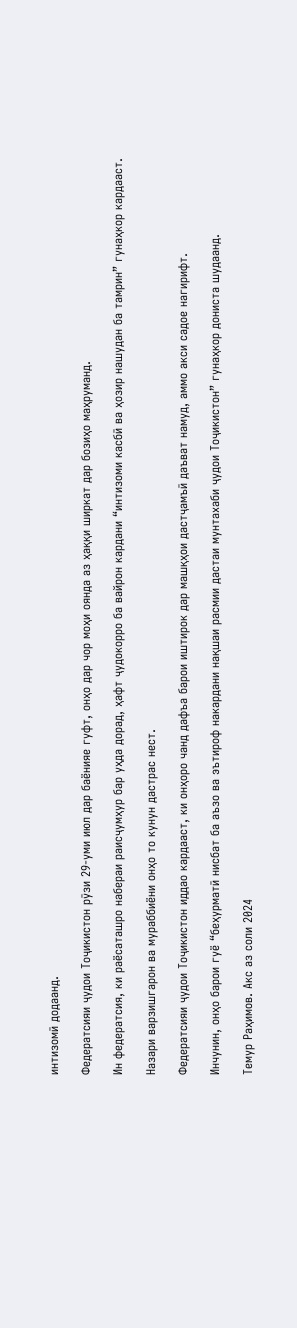интизомӣ додаанд.

Федератсияи ҷудои Тоҷикистон рӯзи 29-уми июл дар баёнияе гуфт, онҳо дар чор моҳи оянда аз ҳаққи ширкат дар бозиҳо маҳруманд.

Ин федератсия, ки раёсаташро набераи раисҷумҳур бар уҳда дорад, ҳафт ҷудокорро ба вайрон кардани “интизоми касбӣ ва ҳозир нашудан ба тамрин” гунаҳкор кардааст.

Назари варзишгарон ва мураббиёни онҳо то кунун дастрас нест.

Федератсияи ҷудои Тоҷикистон иддао кардааст, ки онҳоро чанд дафъа барои иштирок дар машқҳои дастҷамъӣ даъват намуд, аммо акси садое нагирифт.

Инчунин, онҳо барои гуё “беҳурматӣ нисбат ба аъзо ва эътироф накардани нақшаи расмии дастаи мунтахаби ҷудои Тоҷикистон” гунаҳкор дониста шудаанд.

Темур Раҳимов. Акс аз соли 2024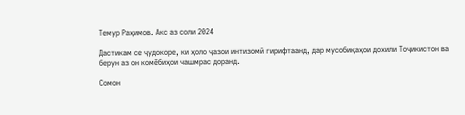Темур Раҳимов. Акс аз соли 2024

Дастикам се ҷудокоре, ки ҳоло ҷазои интизомӣ гирифтаанд, дар мусобиқаҳои дохили Тоҷикистон ва берун аз он комёбиҳои чашмрас доранд.

Сомон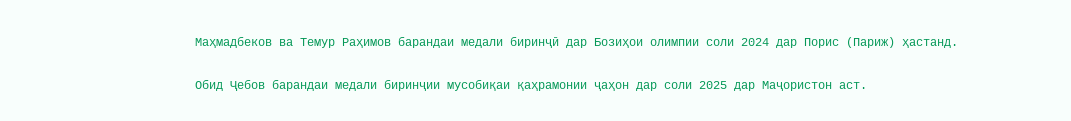Маҳмадбеков ва Темур Раҳимов барандаи медали биринҷӣ дар Бозиҳои олимпии соли 2024 дар Порис (Париж) ҳастанд.

Обид Ҷебов барандаи медали биринҷии мусобиқаи қаҳрамонии ҷаҳон дар соли 2025 дар Маҷористон аст.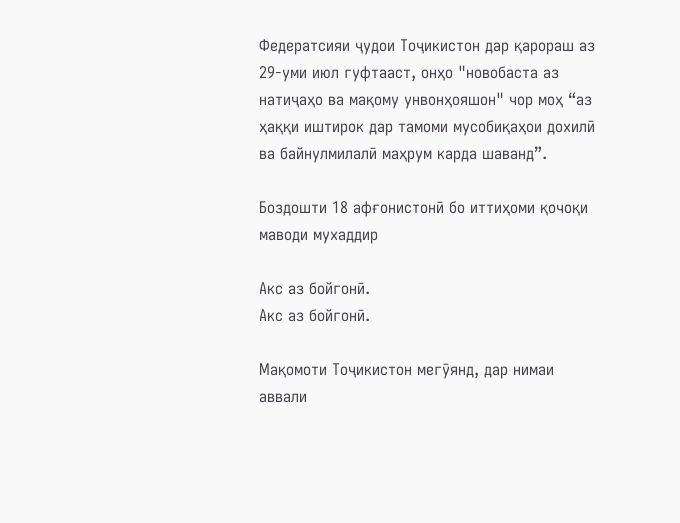Федератсияи ҷудои Тоҷикистон дар қарораш аз 29-уми июл гуфтааст, онҳо "новобаста аз натиҷаҳо ва мақому унвонҳояшон" чор моҳ “аз ҳаққи иштирок дар тамоми мусобиқаҳои дохилӣ ва байнулмилалӣ маҳрум карда шаванд”.

Боздошти 18 афғонистонӣ бо иттиҳоми қочоқи маводи мухаддир

Акс аз бойгонӣ.
Акс аз бойгонӣ.

Мақомоти Тоҷикистон мегӯянд, дар нимаи аввали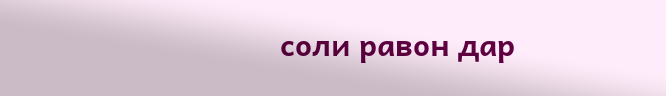соли равон дар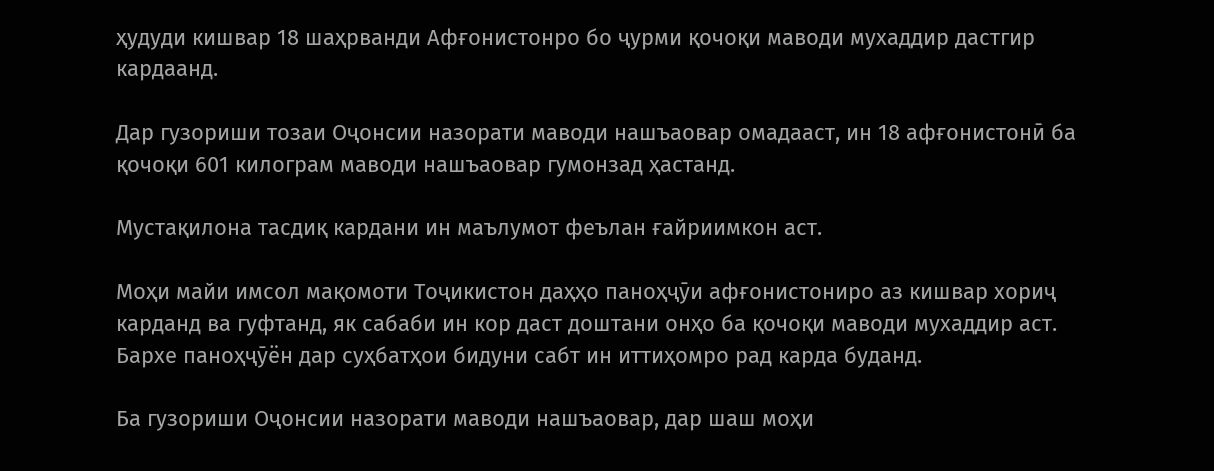ҳудуди кишвар 18 шаҳрванди Афғонистонро бо ҷурми қочоқи маводи мухаддир дастгир кардаанд.

Дар гузориши тозаи Оҷонсии назорати маводи нашъаовар омадааст, ин 18 афғонистонӣ ба қочоқи 601 килограм маводи нашъаовар гумонзад ҳастанд.

Мустақилона тасдиқ кардани ин маълумот феълан ғайриимкон аст.

Моҳи майи имсол мақомоти Тоҷикистон даҳҳо паноҳҷӯи афғонистониро аз кишвар хориҷ карданд ва гуфтанд, як сабаби ин кор даст доштани онҳо ба қочоқи маводи мухаддир аст. Бархе паноҳҷӯён дар суҳбатҳои бидуни сабт ин иттиҳомро рад карда буданд.

Ба гузориши Оҷонсии назорати маводи нашъаовар, дар шаш моҳи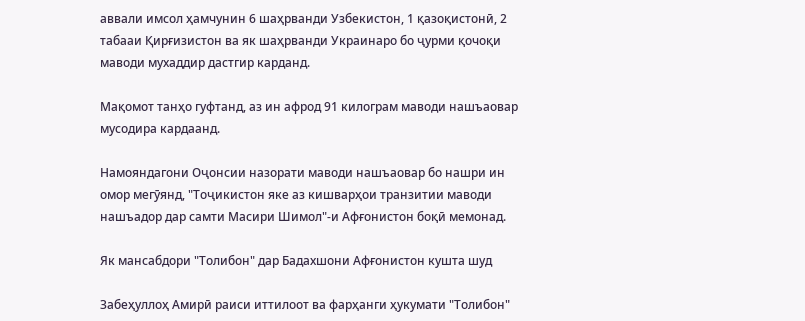аввали имсол ҳамчунин 6 шаҳрванди Узбекистон, 1 қазоқистонӣ, 2 табааи Қирғизистон ва як шаҳрванди Украинаро бо ҷурми қочоқи маводи мухаддир дастгир карданд.

Мақомот танҳо гуфтанд, аз ин афрод 91 килограм маводи нашъаовар мусодира кардаанд.

Намояндагони Оҷонсии назорати маводи нашъаовар бо нашри ин омор мегӯянд, "Тоҷикистон яке аз кишварҳои транзитии маводи нашъадор дар самти Масири Шимол"-и Афғонистон боқӣ мемонад.

Як мансабдори "Толибон" дар Бадахшони Афғонистон кушта шуд

Забеҳуллоҳ Амирӣ раиси иттилоот ва фарҳанги ҳукумати "Толибон"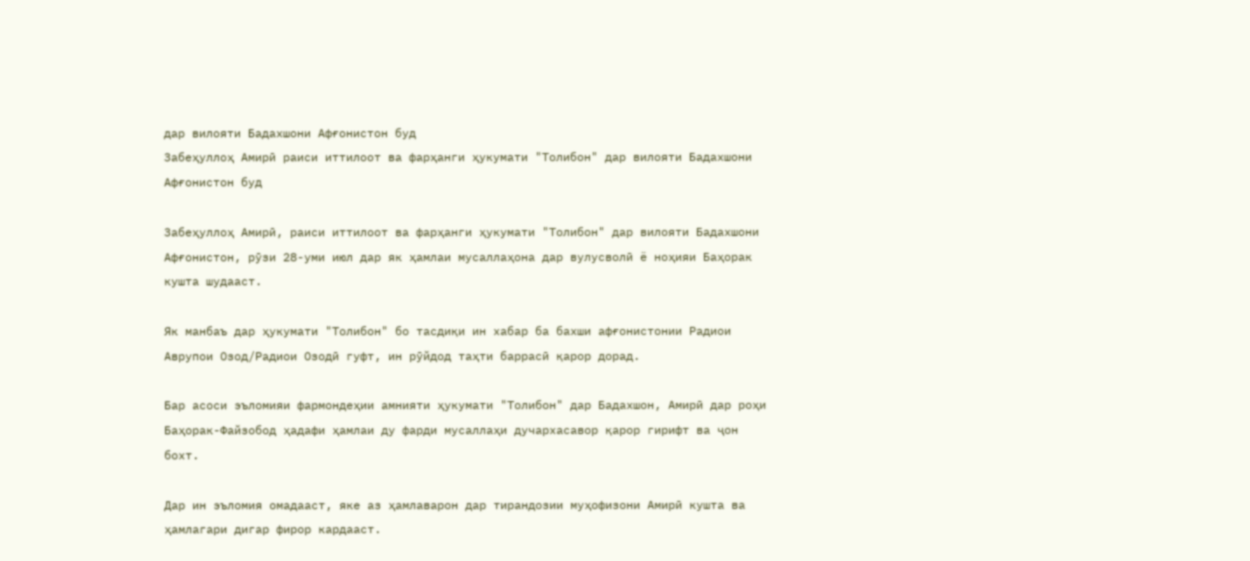дар вилояти Бадахшони Афғонистон буд
Забеҳуллоҳ Амирӣ раиси иттилоот ва фарҳанги ҳукумати "Толибон" дар вилояти Бадахшони Афғонистон буд

Забеҳуллоҳ Амирӣ, раиси иттилоот ва фарҳанги ҳукумати "Толибон" дар вилояти Бадахшони Афғонистон, рӯзи 28-уми июл дар як ҳамлаи мусаллаҳона дар вулусволӣ ё ноҳияи Баҳорак кушта шудааст.

Як манбаъ дар ҳукумати "Толибон" бо тасдиқи ин хабар ба бахши афғонистонии Радиои Аврупои Озод/Радиои Озодӣ гуфт, ин рӯйдод таҳти баррасӣ қарор дорад.

Бар асоси эъломияи фармондеҳии амнияти ҳукумати "Толибон" дар Бадахшон, Амирӣ дар роҳи Баҳорак-Файзобод ҳадафи ҳамлаи ду фарди мусаллаҳи дучархасавор қарор гирифт ва ҷон бохт.

Дар ин эъломия омадааст, яке аз ҳамлаварон дар тирандозии муҳофизони Амирӣ кушта ва ҳамлагари дигар фирор кардааст.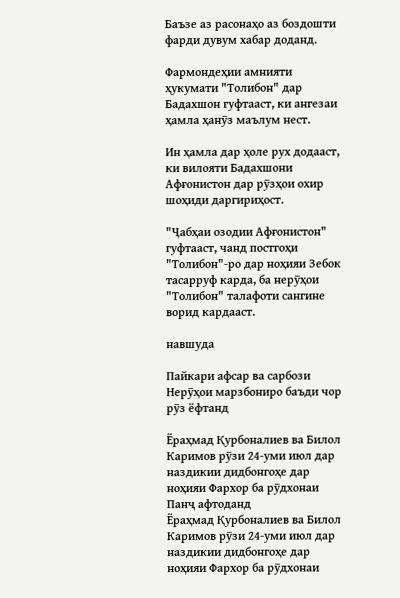Баъзе аз расонаҳо аз боздошти фарди дувум хабар доданд.

Фармондеҳии амнияти ҳукумати "Толибон" дар Бадахшон гуфтааст, ки ангезаи ҳамла ҳанӯз маълум нест.

Ин ҳамла дар ҳоле рух додааст, ки вилояти Бадахшони Афғонистон дар рӯзҳои охир шоҳиди даргириҳост.

"Ҷабҳаи озодии Афғонистон" гуфтааст, чанд постгоҳи "Толибон"-ро дар ноҳияи Зебок тасарруф карда, ба нерӯҳои "Толибон" талафоти сангине ворид кардааст.

навшуда

Пайкари афсар ва сарбози Нерӯҳои марзбониро баъди чор рӯз ёфтанд

Ёраҳмад Қурбоналиев ва Билол Каримов рӯзи 24-уми июл дар наздикии дидбонгоҳе дар ноҳияи Фархор ба рӯдхонаи Панҷ афтоданд
Ёраҳмад Қурбоналиев ва Билол Каримов рӯзи 24-уми июл дар наздикии дидбонгоҳе дар ноҳияи Фархор ба рӯдхонаи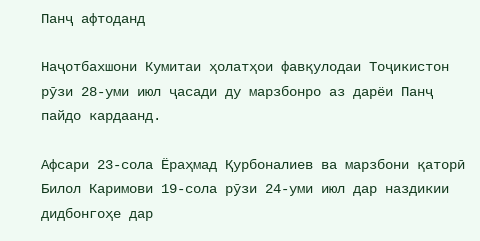Панҷ афтоданд

Наҷотбахшони Кумитаи ҳолатҳои фавқулодаи Тоҷикистон рӯзи 28-уми июл ҷасади ду марзбонро аз дарёи Панҷ пайдо кардаанд.

Афсари 23-сола Ёраҳмад Қурбоналиев ва марзбони қаторӣ Билол Каримови 19-сола рӯзи 24-уми июл дар наздикии дидбонгоҳе дар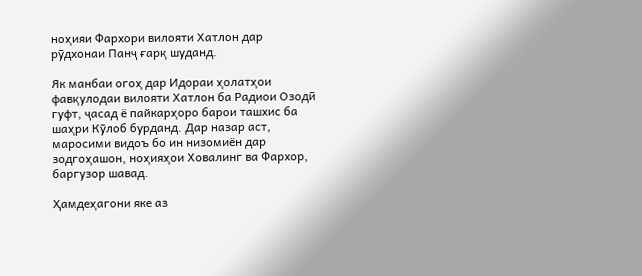ноҳияи Фархори вилояти Хатлон дар рӯдхонаи Панҷ ғарқ шуданд.

Як манбаи огоҳ дар Идораи ҳолатҳои фавқулодаи вилояти Хатлон ба Радиои Озодӣ гуфт, ҷасад ё пайкарҳоро барои ташхис ба шаҳри Кӯлоб бурданд. Дар назар аст, маросими видоъ бо ин низомиён дар зодгоҳашон, ноҳияҳои Ховалинг ва Фархор, баргузор шавад.

Ҳамдеҳагони яке аз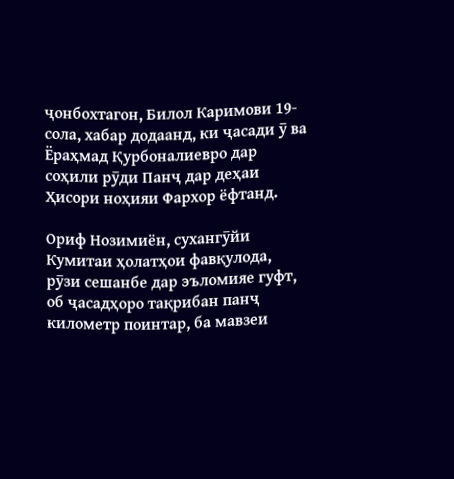ҷонбохтагон, Билол Каримови 19-сола, хабар додаанд, ки ҷасади ӯ ва Ёраҳмад Қурбоналиевро дар соҳили рӯди Панҷ дар деҳаи Ҳисори ноҳияи Фархор ёфтанд.

Ориф Нозимиён, сухангӯйи Кумитаи ҳолатҳои фавқулода, рӯзи сешанбе дар эъломияе гуфт, об ҷасадҳоро тақрибан панҷ километр поинтар, ба мавзеи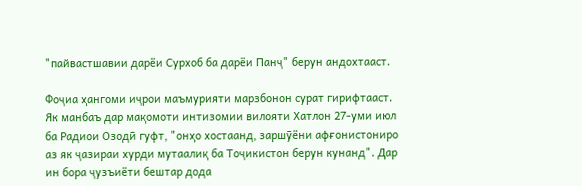"пайвастшавии дарёи Сурхоб ба дарёи Панҷ" берун андохтааст.

Фоҷиа ҳангоми иҷрои маъмурияти марзбонон сурат гирифтааст. Як манбаъ дар мақомоти интизомии вилояти Хатлон 27-уми июл ба Радиои Озодӣ гуфт, "онҳо хостаанд, заршӯёни афғонистониро аз як ҷазираи хурди мутаалиқ ба Тоҷикистон берун кунанд". Дар ин бора ҷузъиёти бештар дода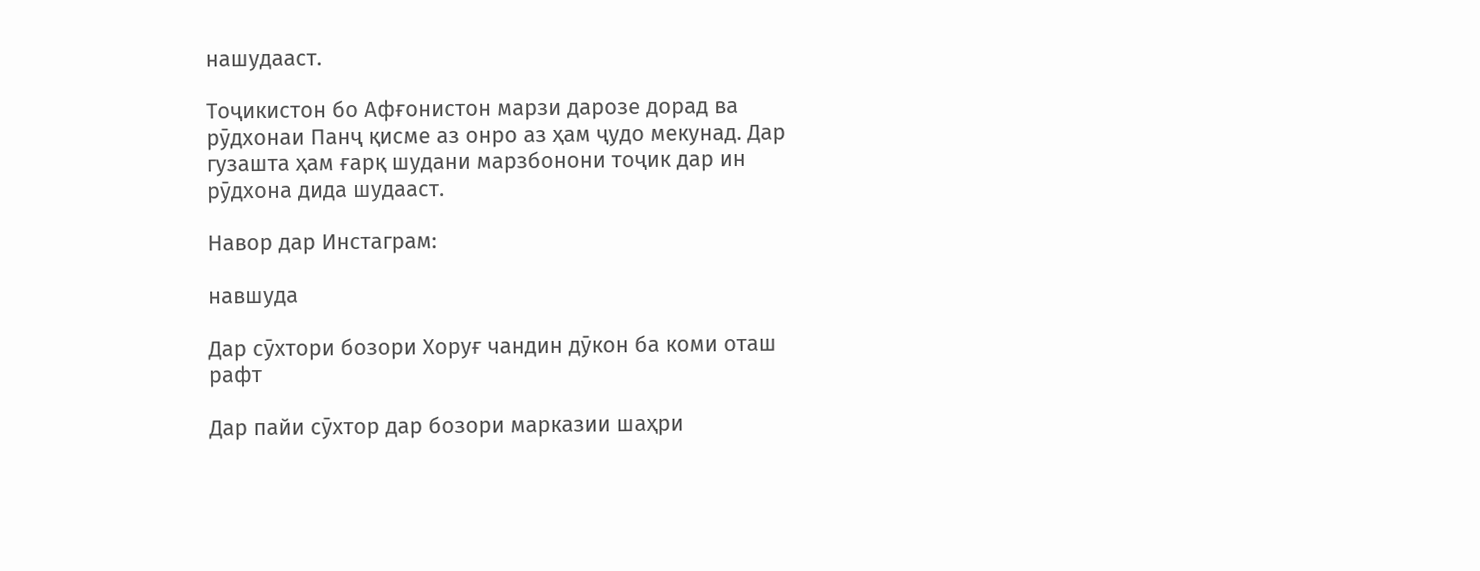нашудааст.

Тоҷикистон бо Афғонистон марзи дарозе дорад ва рӯдхонаи Панҷ қисме аз онро аз ҳам ҷудо мекунад. Дар гузашта ҳам ғарқ шудани марзбонони тоҷик дар ин рӯдхона дида шудааст.

Навор дар Инстаграм:

навшуда

Дар сӯхтори бозори Хоруғ чандин дӯкон ба коми оташ рафт

Дар пайи сӯхтор дар бозори марказии шаҳри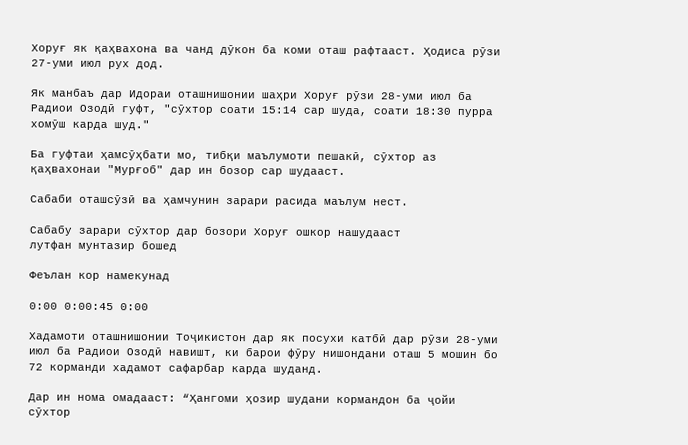Хоруғ як қаҳвахона ва чанд дӯкон ба коми оташ рафтааст. Ҳодиса рӯзи 27-уми июл рух дод.

Як манбаъ дар Идораи оташнишонии шаҳри Хоруғ рӯзи 28-уми июл ба Радиои Озодӣ гуфт, "сӯхтор соати 15:14 сар шуда, соати 18:30 пурра хомӯш карда шуд."

Ба гуфтаи ҳамсӯҳбати мо, тибқи маълумоти пешакӣ, сӯхтор аз қаҳвахонаи "Мурғоб" дар ин бозор сар шудааст.

Сабаби оташсӯзӣ ва ҳамчунин зарари расида маълум нест.

Сабабу зарари сӯхтор дар бозори Хоруғ ошкор нашудааст
лутфан мунтазир бошед

Феълан кор намекунад

0:00 0:00:45 0:00

Хадамоти оташнишонии Тоҷикистон дар як посухи катбӣ дар рӯзи 28-уми июл ба Радиои Озодӣ навишт, ки барои фӯру нишондани оташ 5 мошин бо 72 корманди хадамот сафарбар карда шуданд.

Дар ин нома омадааст: “Ҳангоми ҳозир шудани кормандон ба ҷойи сӯхтор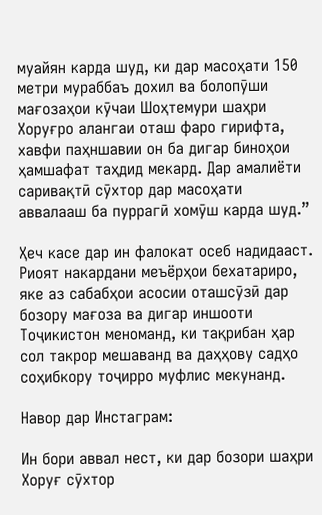муайян карда шуд, ки дар масоҳати 150 метри мураббаъ дохил ва болопӯши мағозаҳои кӯчаи Шоҳтемури шаҳри Хоруғро алангаи оташ фаро гирифта, хавфи паҳншавии он ба дигар биноҳои ҳамшафат таҳдид мекард. Дар амалиёти саривақтӣ сӯхтор дар масоҳати аввалааш ба пуррагӣ хомӯш карда шуд.”

Ҳеч касе дар ин фалокат осеб надидааст. Риоят накардани меъёрҳои бехатариро, яке аз сабабҳои асосии оташсӯзӣ дар бозору мағоза ва дигар иншооти Тоҷикистон меноманд, ки тақрибан ҳар сол такрор мешаванд ва даҳҳову садҳо соҳибкору тоҷирро муфлис мекунанд.

Навор дар Инстаграм:

Ин бори аввал нест, ки дар бозори шаҳри Хоруғ сӯхтор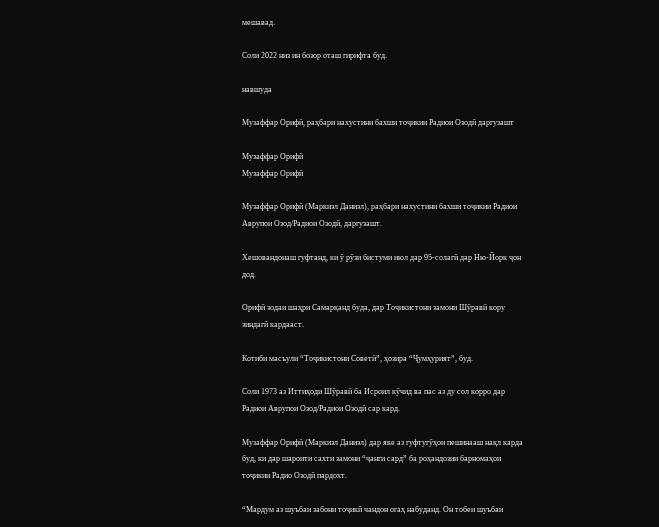мешавад.

Соли 2022 низ ин бозор оташ гирифта буд.

навшуда

Музаффар Орифӣ, раҳбари нахустини бахши тоҷикии Радиои Озодӣ даргузашт

Музаффар Орифӣ
Музаффар Орифӣ

Музаффар Орифӣ (Маркиэл Даниэл), раҳбари нахустини бахши тоҷикии Радиои Аврупои Озод/Радиои Озодӣ, даргузашт.

Хешовандонаш гуфтанд, ки ӯ рӯзи бистуми июл дар 95-солагӣ дар Ню-Йорк ҷон дод.

Орифӣ зодаи шаҳри Самарқанд буда, дар Тоҷикистони замони Шӯравӣ кору зиндагӣ кардааст.

Котиби масъули “Тоҷикистони Советӣ”, ҳозира “Ҷумҳурият”, буд.

Соли 1973 аз Иттиҳоди Шӯравӣ ба Исроил кӯчид ва пас аз ду сол корро дар Радиои Аврупои Озод/Радиои Озодӣ сар кард.

Музаффар Орифӣ (Маркиэл Даниэл) дар яке аз гуфтугӯҳои пешинааш нақл карда буд, ки дар шароити сахти замони “ҷанги сард” ба роҳандозии барномаҳои тоҷикии Радио Озодӣ пардохт.

“Мардум аз шуъбаи забони тоҷикӣ чандон огаҳ набуданд. Он тобеи шуъбаи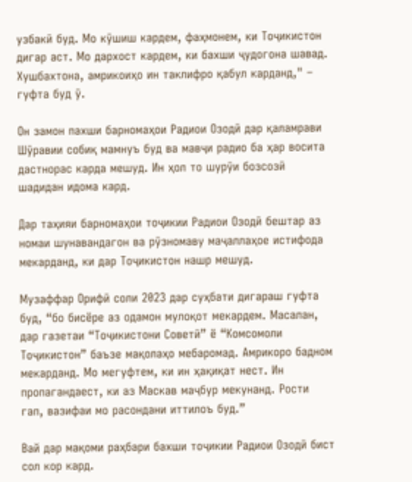узбакӣ буд. Мо кӯшиш кардем, фаҳмонем, ки Тоҷикистон дигар аст. Мо дархост кардем, ки бахши ҷудогона шавад. Хушбахтона, амрикоиҳо ин таклифро қабул карданд," – гуфта буд ӯ.

Он замон пахши барномаҳои Радиои Озодӣ дар қаламрави Шӯравии собиқ мамнуъ буд ва мавҷи радио ба ҳар восита дастнорас карда мешуд. Ин ҳол то шурӯи бозсозӣ шадидан идома кард.

Дар таҳияи барномаҳои тоҷикии Радиои Озодӣ бештар аз номаи шунавандагон ва рӯзномаву маҷаллаҳое истифода мекарданд, ки дар Тоҷикистон нашр мешуд.

Музаффар Орифӣ соли 2023 дар суҳбати дигараш гуфта буд, “бо бисёре аз одамон мулоқот мекардем. Масалан, дар газетаи “Тоҷикистони Советӣ” ё “Комсомоли Тоҷикистон” баъзе мақолаҳо мебаромад. Амрикоро бадном мекарданд. Мо мегуфтем, ки ин ҳақиқат нест. Ин пропагандаест, ки аз Маскав маҷбур мекунанд. Рости гап, вазифаи мо расондани иттилоъ буд.”

Вай дар мақоми раҳбари бахши тоҷикии Радиои Озодӣ бист сол кор кард.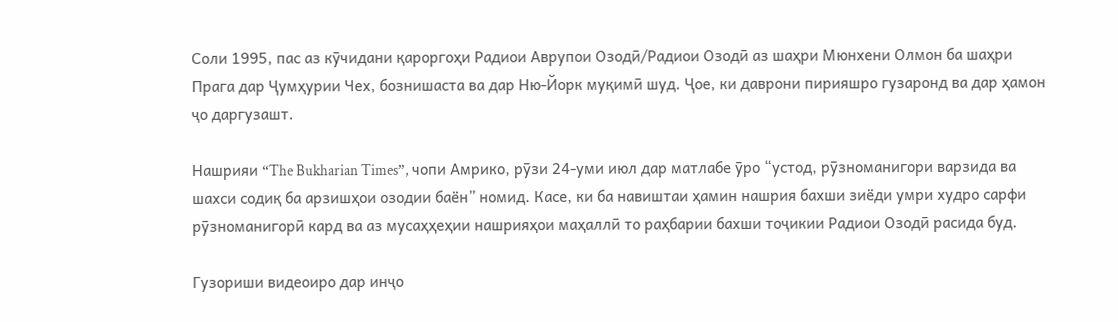Соли 1995, пас аз кӯчидани қароргоҳи Радиои Аврупои Озодӣ/Радиои Озодӣ аз шаҳри Мюнхени Олмон ба шаҳри Прага дар Ҷумҳурии Чех, бознишаста ва дар Ню-Йорк муқимӣ шуд. Ҷое, ки даврони пирияшро гузаронд ва дар ҳамон ҷо даргузашт.

Нашрияи “The Bukharian Times”, чопи Амрико, рӯзи 24-уми июл дар матлабе ӯро “устод, рӯзноманигори варзида ва шахси содиқ ба арзишҳои озодии баён” номид. Касе, ки ба навиштаи ҳамин нашрия бахши зиёди умри худро сарфи рӯзноманигорӣ кард ва аз мусаҳҳеҳии нашрияҳои маҳаллӣ то раҳбарии бахши тоҷикии Радиои Озодӣ расида буд.

Гузориши видеоиро дар инҷо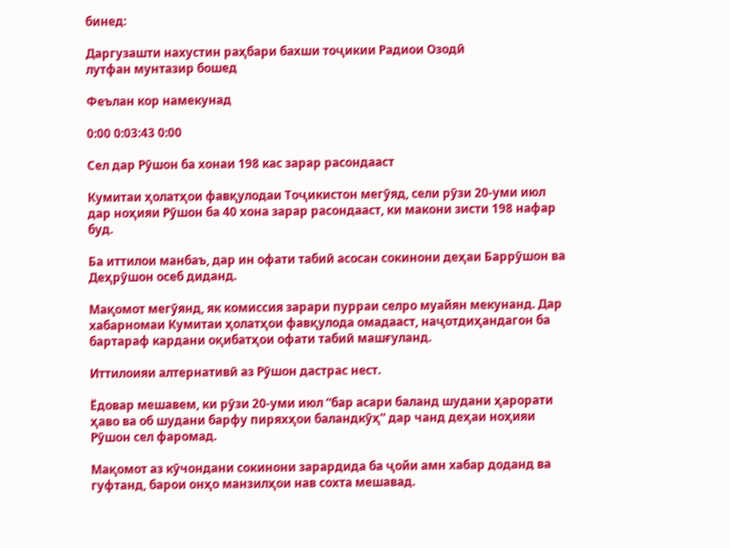бинед:

Даргузашти нахустин раҳбари бахши тоҷикии Радиои Озодӣ
лутфан мунтазир бошед

Феълан кор намекунад

0:00 0:03:43 0:00

Сел дар Рӯшон ба хонаи 198 кас зарар расондааст

Кумитаи ҳолатҳои фавқулодаи Тоҷикистон мегӯяд, сели рӯзи 20-уми июл дар ноҳияи Рӯшон ба 40 хона зарар расондааст, ки макони зисти 198 нафар буд.

Ба иттилои манбаъ, дар ин офати табиӣ асосан сокинони деҳаи Баррӯшон ва Деҳрӯшон осеб диданд.

Мақомот мегӯянд, як комиссия зарари пурраи селро муайян мекунанд. Дар хабарномаи Кумитаи ҳолатҳои фавқулода омадааст, наҷотдиҳандагон ба бартараф кардани оқибатҳои офати табиӣ машғуланд.

Иттилоияи алтернативӣ аз Рӯшон дастрас нест.

Ёдовар мешавем, ки рӯзи 20-уми июл “бар асари баланд шудани ҳарорати ҳаво ва об шудани барфу пиряхҳои баландкӯҳ” дар чанд деҳаи ноҳияи Рӯшон сел фаромад.

Мақомот аз кӯчондани сокинони зарардида ба ҷойи амн хабар доданд ва гуфтанд, барои онҳо манзилҳои нав сохта мешавад.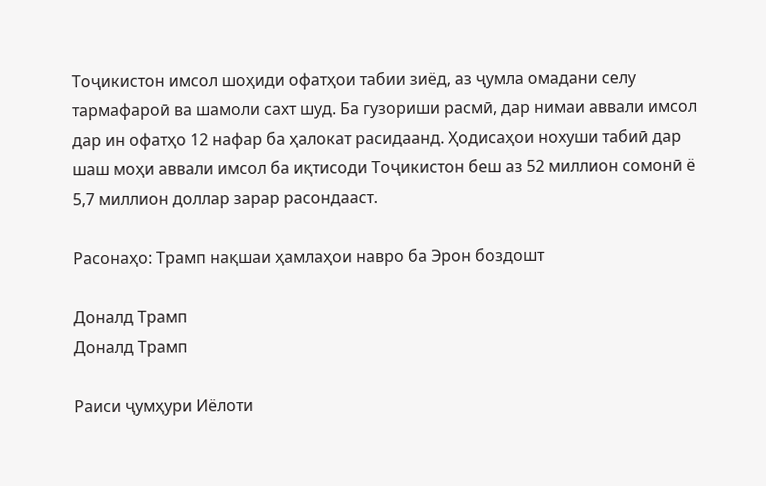Тоҷикистон имсол шоҳиди офатҳои табии зиёд, аз ҷумла омадани селу тармафароӣ ва шамоли сахт шуд. Ба гузориши расмӣ, дар нимаи аввали имсол дар ин офатҳо 12 нафар ба ҳалокат расидаанд. Ҳодисаҳои нохуши табиӣ дар шаш моҳи аввали имсол ба иқтисоди Тоҷикистон беш аз 52 миллион сомонӣ ё 5,7 миллион доллар зарар расондааст.

Расонаҳо: Трамп нақшаи ҳамлаҳои навро ба Эрон боздошт

Доналд Трамп
Доналд Трамп

Раиси ҷумҳури Иёлоти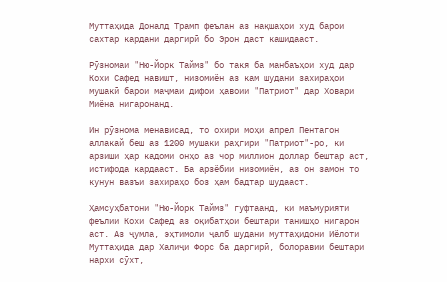Муттаҳида Доналд Трамп феълан аз нақшаҳои худ барои сахтар кардани даргирӣ бо Эрон даст кашидааст.

Рӯзномаи "Ню-Йорк Таймз" бо такя ба манбаъҳои худ дар Кохи Сафед навишт, низомиён аз кам шудани захираҳои мушакӣ барои маҷмаи дифои ҳавоии "Патриот" дар Ховари Миёна нигаронанд.

Ин рӯзнома менависад, то охири моҳи апрел Пентагон аллакай беш аз 1200 мушаки раҳгири "Патриот"-ро, ки арзиши ҳар кадоми онҳо аз чор миллион доллар бештар аст, истифода кардааст. Ба арзёбии низомиён, аз он замон то кунун вазъи захираҳо боз ҳам бадтар шудааст.

Ҳамсуҳбатони "Ню-Йорк Таймз" гуфтаанд, ки маъмурияти феълии Кохи Сафед аз оқибатҳои бештари танишҳо нигарон аст. Аз ҷумла, эҳтимоли ҷалб шудани муттаҳидони Иёлоти Муттаҳида дар Халиҷи Форс ба даргирӣ, болоравии бештари нархи сӯхт,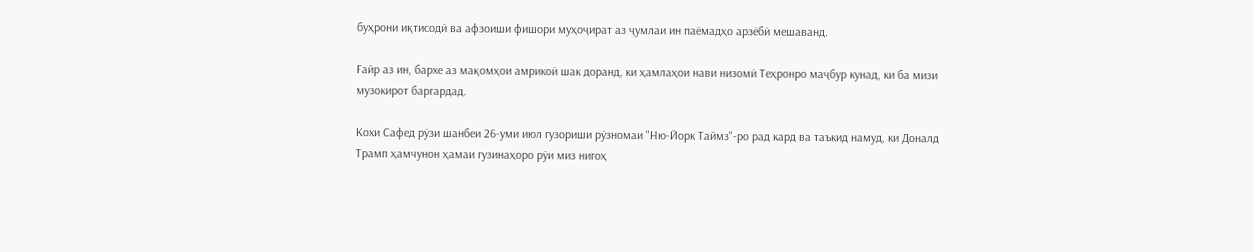буҳрони иқтисодӣ ва афзоиши фишори муҳоҷират аз ҷумлаи ин паёмадҳо арзёбӣ мешаванд.

Ғайр аз ин, бархе аз мақомҳои амрикоӣ шак доранд, ки ҳамлаҳои нави низомӣ Теҳронро маҷбур кунад, ки ба мизи музокирот баргардад.

Кохи Сафед рӯзи шанбеи 26-уми июл гузориши рӯзномаи "Ню-Йорк Таймз"-ро рад кард ва таъкид намуд, ки Доналд Трамп ҳамчунон ҳамаи гузинаҳоро рӯи миз нигоҳ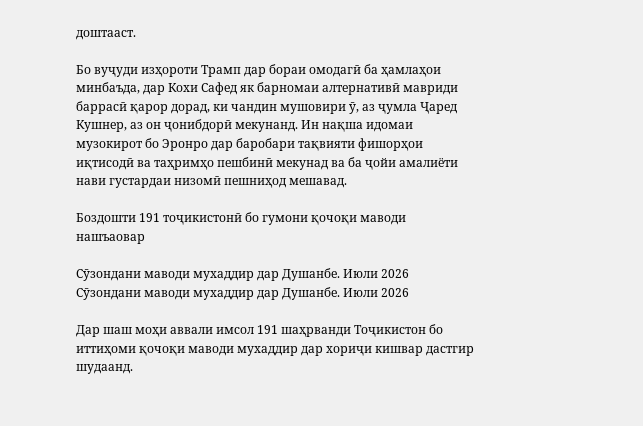доштааст.

Бо вуҷуди изҳороти Трамп дар бораи омодагӣ ба ҳамлаҳои минбаъда, дар Кохи Сафед як барномаи алтернативӣ мавриди баррасӣ қарор дорад, ки чандин мушовири ӯ, аз ҷумла Ҷаред Кушнер, аз он ҷонибдорӣ мекунанд. Ин нақша идомаи музокирот бо Эронро дар баробари тақвияти фишорҳои иқтисодӣ ва таҳримҳо пешбинӣ мекунад ва ба ҷойи амалиёти нави густардаи низомӣ пешниҳод мешавад.

Боздошти 191 тоҷикистонӣ бо гумони қочоқи маводи нашъаовар

Сӯзондани маводи мухаддир дар Душанбе. Июли 2026
Сӯзондани маводи мухаддир дар Душанбе. Июли 2026

Дар шаш моҳи аввали имсол 191 шаҳрванди Тоҷикистон бо иттиҳоми қочоқи маводи мухаддир дар хориҷи кишвар дастгир шудаанд.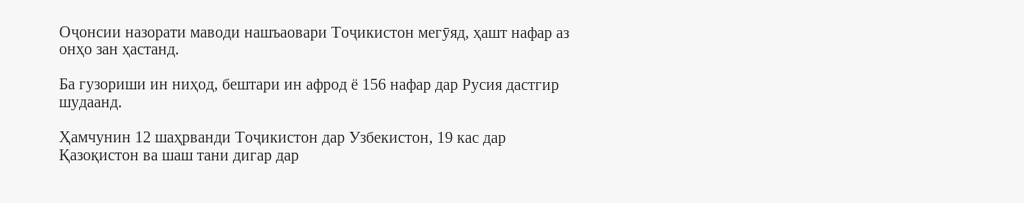Оҷонсии назорати маводи нашъаовари Тоҷикистон мегӯяд, ҳашт нафар аз онҳо зан ҳастанд.

Ба гузориши ин ниҳод, бештари ин афрод ё 156 нафар дар Русия дастгир шудаанд.

Ҳамчунин 12 шаҳрванди Тоҷикистон дар Узбекистон, 19 кас дар Қазоқистон ва шаш тани дигар дар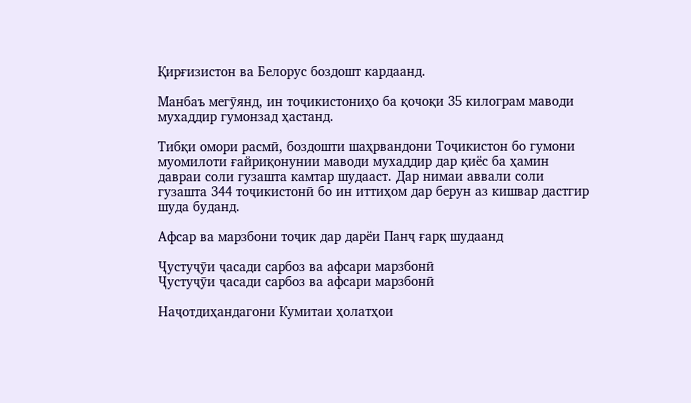Қирғизистон ва Белорус боздошт кардаанд.

Манбаъ мегӯянд, ин тоҷикистониҳо ба қочоқи 35 килограм маводи мухаддир гумонзад ҳастанд.

Тибқи омори расмӣ, боздошти шаҳрвандони Тоҷикистон бо гумони муомилоти ғайриқонунии маводи мухаддир дар қиёс ба ҳамин давраи соли гузашта камтар шудааст. Дар нимаи аввали соли гузашта 344 тоҷикистонӣ бо ин иттиҳом дар берун аз кишвар дастгир шуда буданд.

Афсар ва марзбони тоҷик дар дарёи Панҷ ғарқ шудаанд

Ҷустуҷӯи ҷасади сарбоз ва афсари марзбонӣ
Ҷустуҷӯи ҷасади сарбоз ва афсари марзбонӣ

Наҷотдиҳандагони Кумитаи ҳолатҳои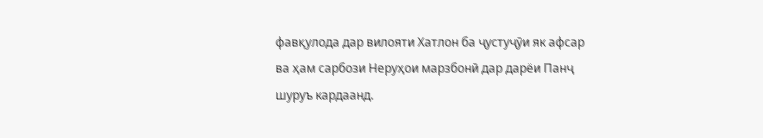фавқулода дар вилояти Хатлон ба ҷустуҷӯи як афсар ва ҳам сарбози Неруҳои марзбонӣ дар дарёи Панҷ шуруъ кардаанд.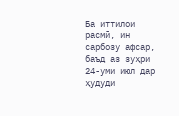Ба иттилои расмӣ, ин сарбозу афсар, баъд аз зуҳри 24-уми июл дар ҳудуди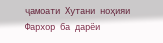ҷамоати Хутани ноҳияи Фархор ба дарёи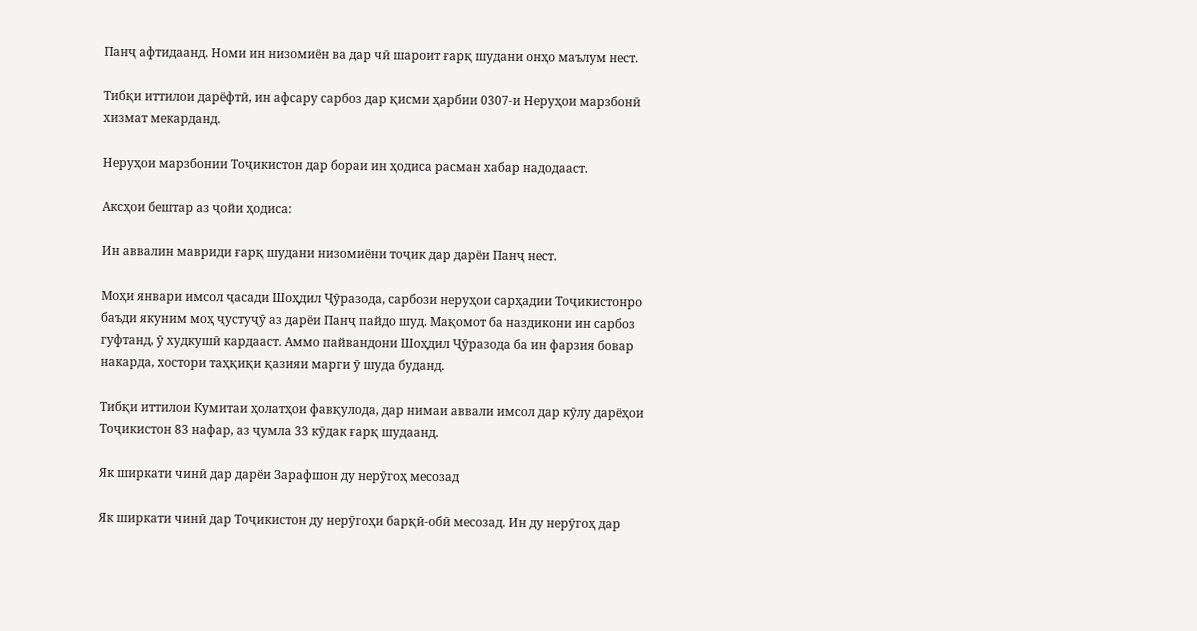Панҷ афтидаанд. Номи ин низомиён ва дар чӣ шароит ғарқ шудани онҳо маълум нест.

Тибқи иттилои дарёфтӣ, ин афсару сарбоз дар қисми ҳарбии 0307-и Неруҳои марзбонӣ хизмат мекарданд.

Неруҳои марзбонии Тоҷикистон дар бораи ин ҳодиса расман хабар надодааст.

Аксҳои бештар аз ҷойи ҳодиса:

Ин аввалин мавриди ғарқ шудани низомиёни тоҷик дар дарёи Панҷ нест.

Моҳи январи имсол ҷасади Шоҳдил Ҷӯразода, сарбози неруҳои сарҳадии Тоҷикистонро баъди якуним моҳ ҷустуҷӯ аз дарёи Панҷ пайдо шуд. Мақомот ба наздикони ин сарбоз гуфтанд, ӯ худкушӣ кардааст. Аммо пайвандони Шоҳдил Ҷӯразода ба ин фарзия бовар накарда, хостори таҳқиқи қазияи марги ӯ шуда буданд.

Тибқи иттилои Кумитаи ҳолатҳои фавқулода, дар нимаи аввали имсол дар кӯлу дарёҳои Тоҷикистон 83 нафар, аз ҷумла 33 кӯдак ғарқ шудаанд.

Як ширкати чинӣ дар дарёи Зарафшон ду нерӯгоҳ месозад

Як ширкати чинӣ дар Тоҷикистон ду нерӯгоҳи барқӣ-обӣ месозад. Ин ду нерӯгоҳ дар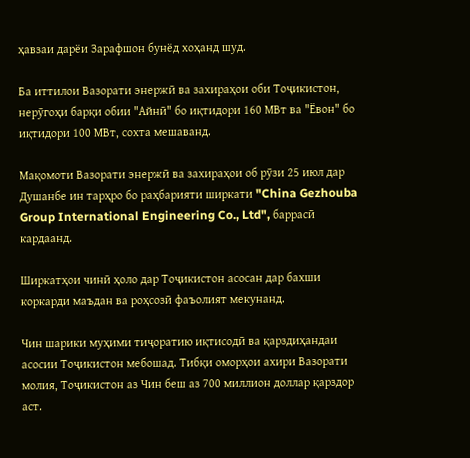ҳавзаи дарёи Зарафшон бунёд хоҳанд шуд.

Ба иттилои Вазорати энержӣ ва захираҳои оби Тоҷикистон, нерӯгоҳи барқи обии "Айнӣ" бо иқтидори 160 МВт ва "Ёвон" бо иқтидори 100 МВт, сохта мешаванд.

Мақомоти Вазорати энержӣ ва захираҳои об рӯзи 25 июл дар Душанбе ин тарҳро бо раҳбарияти ширкати "China Gezhouba Group International Engineering Co., Ltd", баррасӣ кардаанд.

Ширкатҳои чинӣ ҳоло дар Тоҷикистон асосан дар бахши коркарди маъдан ва роҳсозӣ фаъолият мекунанд.

Чин шарики муҳими тиҷоратию иқтисодӣ ва қарздиҳандаи асосии Тоҷикистон мебошад. Тибқи оморҳои ахири Вазорати молия, Тоҷикистон аз Чин беш аз 700 миллион доллар қарздор аст.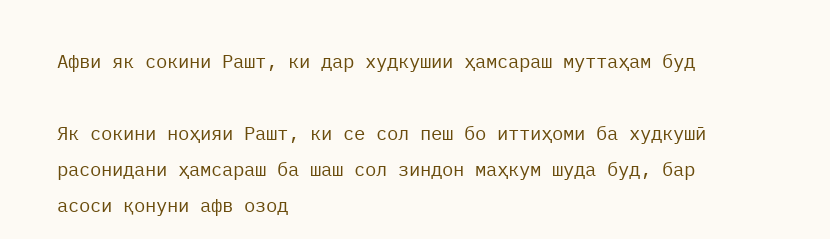Афви як сокини Рашт, ки дар худкушии ҳамсараш муттаҳам буд

Як сокини ноҳияи Рашт, ки се сол пеш бо иттиҳоми ба худкушӣ расонидани ҳамсараш ба шаш сол зиндон маҳкум шуда буд, бар асоси қонуни афв озод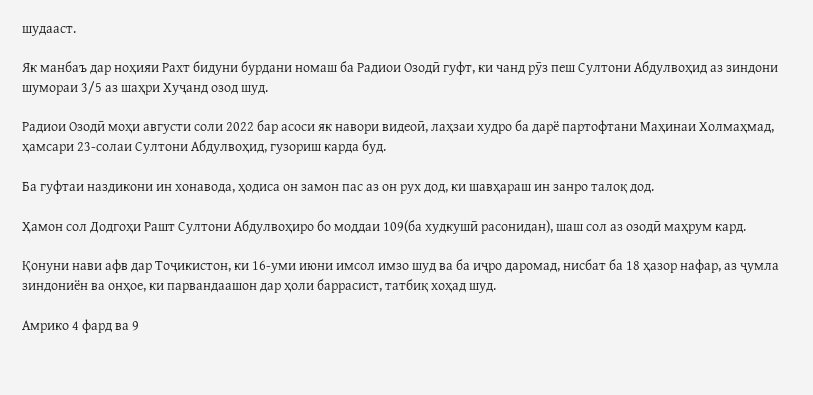шудааст.

Як манбаъ дар ноҳияи Рахт бидуни бурдани номаш ба Радиои Озодӣ гуфт, ки чанд рӯз пеш Султони Абдулвоҳид аз зиндони шумораи 3/5 аз шаҳри Хуҷанд озод шуд.

Радиои Озодӣ моҳи августи соли 2022 бар асоси як навори видеоӣ, лаҳзаи худро ба дарё партофтани Маҳинаи Холмаҳмад, ҳамсари 23-солаи Султони Абдулвоҳид, гузориш карда буд.

Ба гуфтаи наздикони ин хонавода, ҳодиса он замон пас аз он рух дод, ки шавҳараш ин занро талоқ дод.

Ҳамон сол Додгоҳи Рашт Султони Абдулвоҳиро бо моддаи 109(ба худкушӣ расонидан), шаш сол аз озодӣ маҳрум кард.

Қонуни нави афв дар Тоҷикистон, ки 16-уми июни имсол имзо шуд ва ба иҷро даромад, нисбат ба 18 ҳазор нафар, аз ҷумла зиндониён ва онҳое, ки парвандаашон дар ҳоли баррасист, татбиқ хоҳад шуд.

Амрико 4 фард ва 9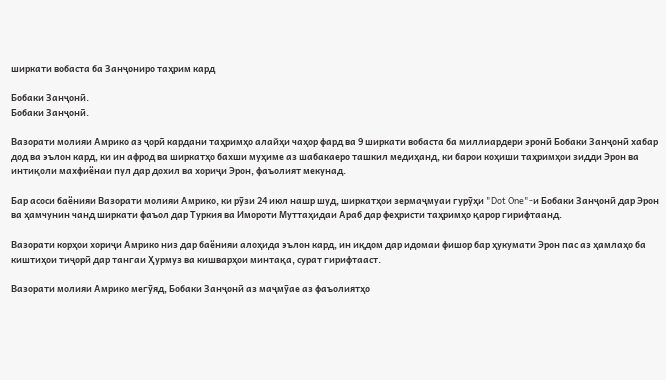ширкати вобаста ба Занҷониро таҳрим кард

Бобаки Занҷонӣ.
Бобаки Занҷонӣ.

Вазорати молияи Амрико аз ҷорӣ кардани таҳримҳо алайҳи чаҳор фард ва 9 ширкати вобаста ба миллиардери эронӣ Бобаки Занҷонӣ хабар дод ва эълон кард, ки ин афрод ва ширкатҳо бахши муҳиме аз шабакаеро ташкил медиҳанд, ки барои коҳиши таҳримҳои зидди Эрон ва интиқоли махфиёнаи пул дар дохил ва хориҷи Эрон, фаъолият мекунад.

Бар асоси баёнияи Вазорати молияи Амрико, ки рӯзи 24 июл нашр шуд, ширкатҳои зермаҷмуаи гурӯҳи "Dot One"-и Бобаки Занҷонӣ дар Эрон ва ҳамчунин чанд ширкати фаъол дар Туркия ва Имороти Муттаҳидаи Араб дар феҳристи таҳримҳо қарор гирифтаанд.

Вазорати корҳои хориҷи Амрико низ дар баёнияи алоҳида эълон кард, ин иқдом дар идомаи фишор бар ҳукумати Эрон пас аз ҳамлаҳо ба киштиҳои тиҷорӣ дар тангаи Ҳурмуз ва кишварҳои минтақа, сурат гирифтааст.

Вазорати молияи Амрико мегӯяд, Бобаки Занҷонӣ аз маҷмӯае аз фаъолиятҳо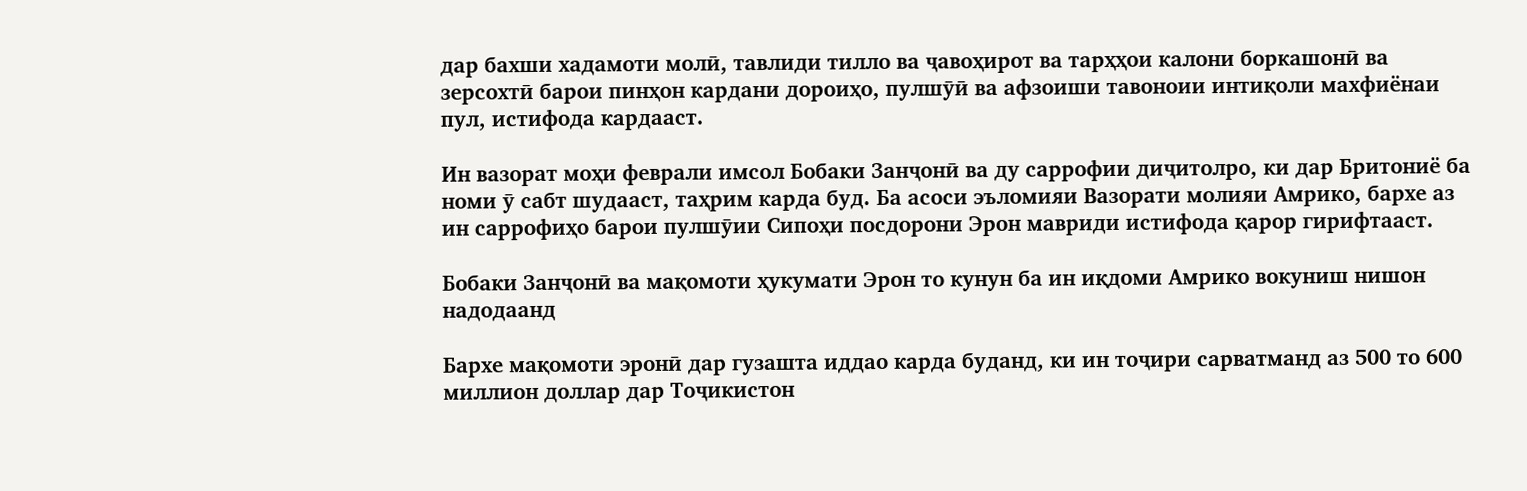дар бахши хадамоти молӣ, тавлиди тилло ва ҷавоҳирот ва тарҳҳои калони боркашонӣ ва зерсохтӣ барои пинҳон кардани дороиҳо, пулшӯӣ ва афзоиши тавоноии интиқоли махфиёнаи пул, истифода кардааст.

Ин вазорат моҳи феврали имсол Бобаки Занҷонӣ ва ду саррофии диҷитолро, ки дар Бритониё ба номи ӯ сабт шудааст, таҳрим карда буд. Ба асоси эъломияи Вазорати молияи Амрико, бархе аз ин саррофиҳо барои пулшӯии Сипоҳи посдорони Эрон мавриди истифода қарор гирифтааст.

Бобаки Занҷонӣ ва мақомоти ҳукумати Эрон то кунун ба ин иқдоми Амрико вокуниш нишон надодаанд

Бархе мақомоти эронӣ дар гузашта иддао карда буданд, ки ин тоҷири сарватманд аз 500 то 600 миллион доллар дар Тоҷикистон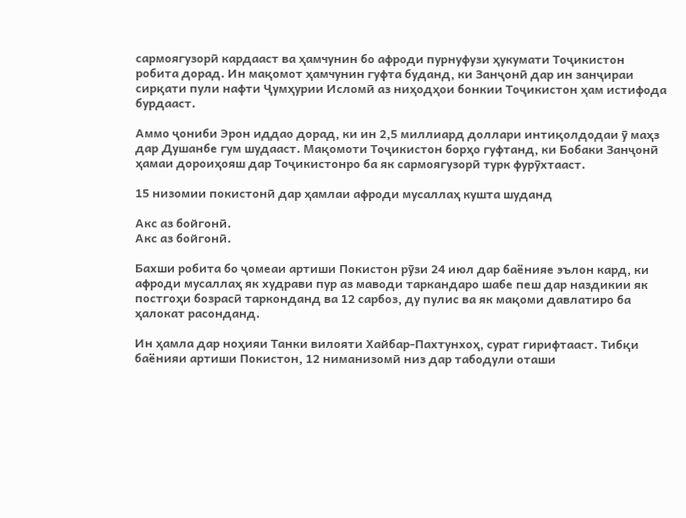сармоягузорӣ кардааст ва ҳамчунин бо афроди пурнуфузи ҳукумати Тоҷикистон робита дорад. Ин мақомот ҳамчунин гуфта буданд, ки Занҷонӣ дар ин занҷираи сирқати пули нафти Ҷумҳурии Исломӣ аз ниҳодҳои бонкии Тоҷикистон ҳам истифода бурдааст.

Аммо ҷониби Эрон иддао дорад, ки ин 2,5 миллиард доллари интиқолдодаи ӯ маҳз дар Душанбе гум шудааст. Мақомоти Тоҷикистон борҳо гуфтанд, ки Бобаки Занҷонӣ ҳамаи дороиҳояш дар Тоҷикистонро ба як сармоягузорӣ турк фурӯхтааст.

15 низомии покистонӣ дар ҳамлаи афроди мусаллаҳ кушта шуданд

Акс аз бойгонӣ.
Акс аз бойгонӣ.

Бахши робита бо ҷомеаи артиши Покистон рӯзи 24 июл дар баёнияе эълон кард, ки афроди мусаллаҳ як худрави пур аз маводи таркандаро шабе пеш дар наздикии як постгоҳи бозрасӣ тарконданд ва 12 сарбоз, ду пулис ва як мақоми давлатиро ба ҳалокат расонданд.

Ин ҳамла дар ноҳияи Танки вилояти Хайбар-Пахтунхоҳ, сурат гирифтааст. Тибқи баёнияи артиши Покистон, 12 ниманизомӣ низ дар табодули оташи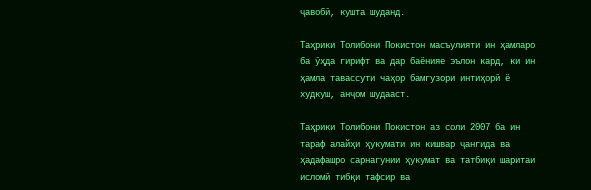ҷавобӣ, кушта шуданд.

Таҳрики Толибони Покистон масъулияти ин ҳамларо ба ӯҳда гирифт ва дар баёнияе эълон кард, ки ин ҳамла тавассути чаҳор бамгузори интиҳорӣ ё худкуш, анҷом шудааст.

Таҳрики Толибони Покистон аз соли 2007 ба ин тараф алайҳи ҳукумати ин кишвар ҷангида ва ҳадафашро сарнагунии ҳукумат ва татбиқи шаритаи исломӣ тибқи тафсир ва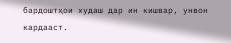бардоштҳои худаш дар ин кишвар, унвон кардааст.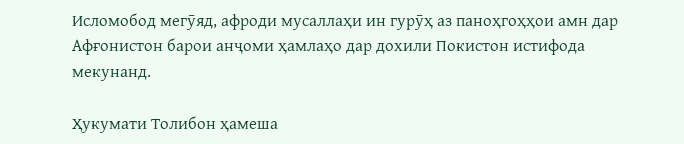Исломобод мегӯяд, афроди мусаллаҳи ин гурӯҳ аз паноҳгоҳҳои амн дар Афғонистон барои анҷоми ҳамлаҳо дар дохили Покистон истифода мекунанд.

Ҳукумати Толибон ҳамеша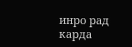инро рад карда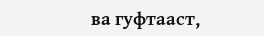ва гуфтааст,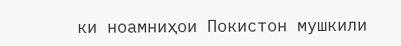ки ноамниҳои Покистон мушкили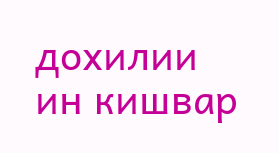дохилии ин кишвар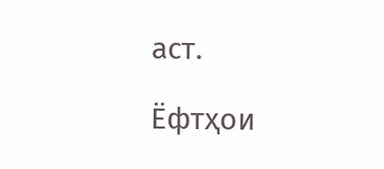аст.

Ёфтҳои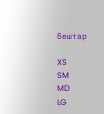бештар

XS
SM
MD
LG